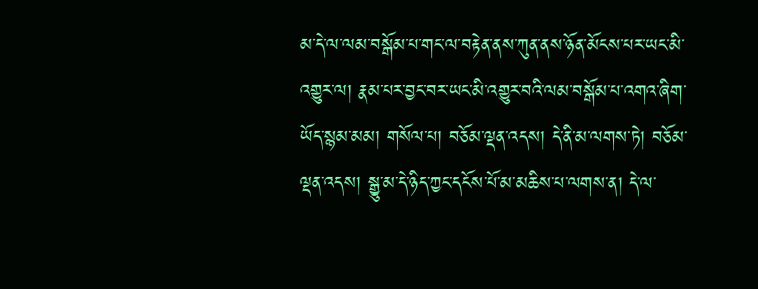མ་དེ་ལ་ལམ་བསྒོམ་པ་གང་ལ་བརྟེན་ནས་ཀུན་ནས་ཉོན་མོངས་པར་ཡང་མི་འགྱུར་ལ། རྣམ་པར་བྱང་བར་ཡང་མི་འགྱུར་བའི་ལམ་བསྒོམ་པ་འགའ་ཞིག་ཡོད་སྙམ་མམ། གསོལ་པ། བཅོམ་ལྡན་འདས། དེ་ནི་མ་ལགས་ཏེ། བཅོམ་ལྡན་འདས། སྒྱུ་མ་དེ་ཉིད་ཀྱང་དངོས་པོ་མ་མཆིས་པ་ལགས་ན། དེ་ལ་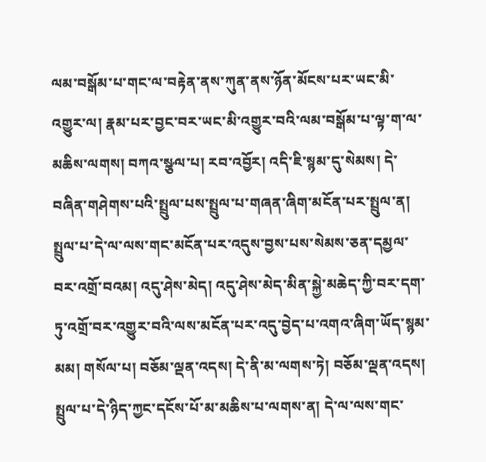ལམ་བསྒོམ་པ་གང་ལ་བརྟེན་ནས་ཀུན་ནས་ཉོན་མོངས་པར་ཡང་མི་འགྱུར་ལ། རྣམ་པར་བྱང་བར་ཡང་མི་འགྱུར་བའི་ལམ་བསྒོམ་པ་ལྟ་ག་ལ་མཆིས་ལགས། བཀའ་སྩལ་པ། རབ་འབྱོར། འདི་ཇི་སྙམ་དུ་སེམས། དེ་བཞིན་གཤེགས་པའི་སྤྲུལ་པས་སྤྲུལ་པ་གཞན་ཞིག་མངོན་པར་སྤྲུལ་ན། སྤྲུལ་པ་དེ་ལ་ལས་གང་མངོན་པར་འདུས་བྱས་པས་སེམས་ཅན་དམྱལ་བར་འགྲོ་བའམ། འདུ་ཤེས་མེད། འདུ་ཤེས་མེད་མིན་སྐྱེ་མཆེད་ཀྱི་བར་དག་ཏུ་འགྲོ་བར་འགྱུར་བའི་ལས་མངོན་པར་འདུ་བྱེད་པ་འགའ་ཞིག་ཡོད་སྙམ་མམ། གསོལ་པ། བཅོམ་ལྡན་འདས། དེ་ནི་མ་ལགས་ཏེ། བཅོམ་ལྡན་འདས། སྤྲུལ་པ་དེ་ཉིད་ཀྱང་དངོས་པོ་མ་མཆིས་པ་ལགས་ན། དེ་ལ་ལས་གང་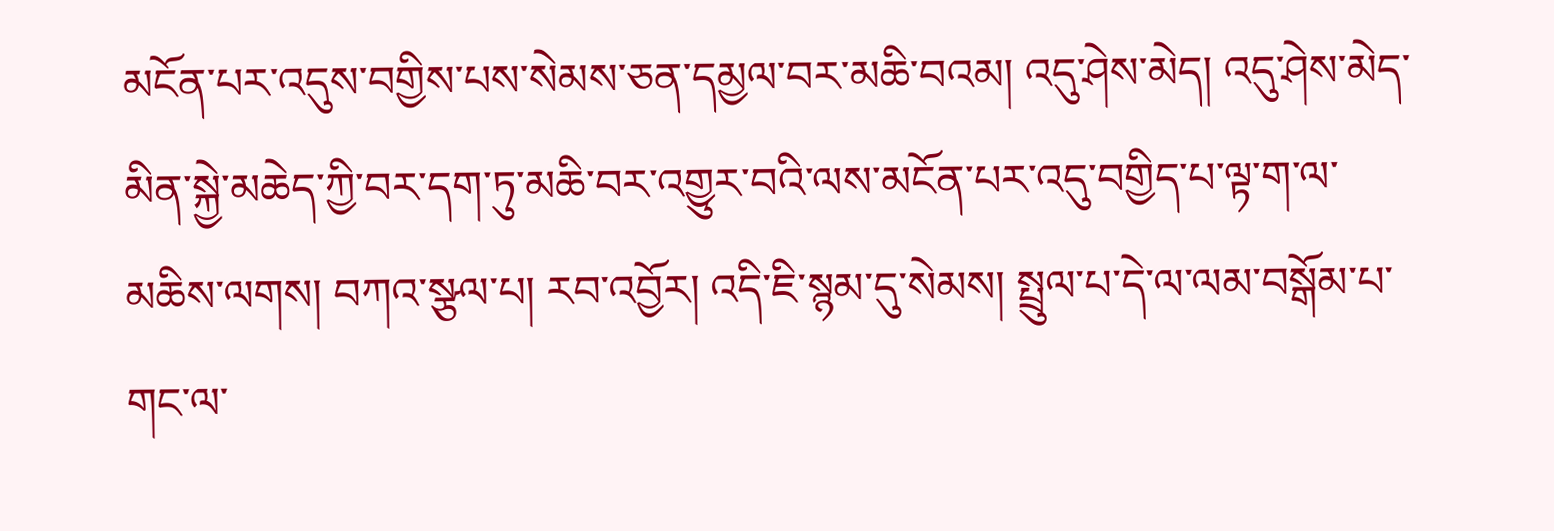མངོན་པར་འདུས་བགྱིས་པས་སེམས་ཅན་དམྱལ་བར་མཆི་བའམ། འདུ་ཤེས་མེད། འདུ་ཤེས་མེད་མིན་སྐྱེ་མཆེད་ཀྱི་བར་དག་ཏུ་མཆི་བར་འགྱུར་བའི་ལས་མངོན་པར་འདུ་བགྱིད་པ་ལྟ་ག་ལ་མཆིས་ལགས། བཀའ་སྩལ་པ། རབ་འབྱོར། འདི་ཇི་སྙམ་དུ་སེམས། སྤྲུལ་པ་དེ་ལ་ལམ་བསྒོམ་པ་གང་ལ་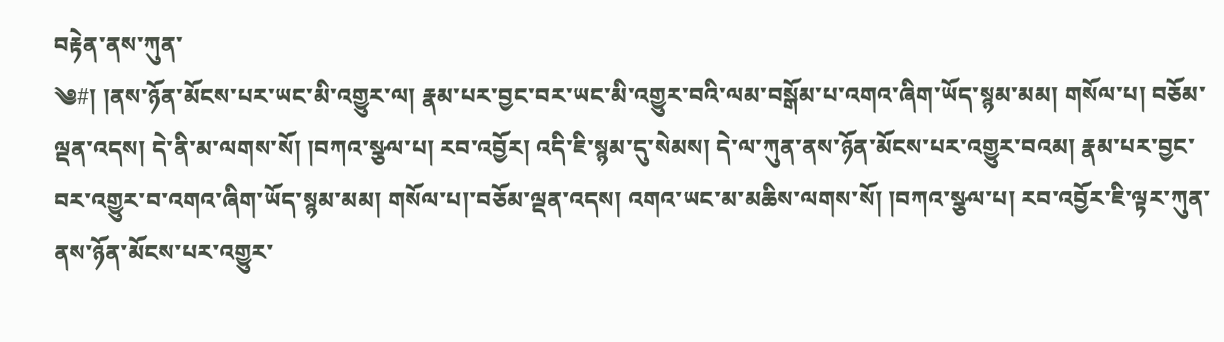བརྟེན་ནས་ཀུན་
༄#། །ནས་ཉོན་མོངས་པར་ཡང་མི་འགྱུར་ལ། རྣམ་པར་བྱང་བར་ཡང་མི་འགྱུར་བའི་ལམ་བསྒོམ་པ་འགའ་ཞིག་ཡོད་སྙམ་མམ། གསོལ་པ། བཅོམ་ལྡན་འདས། དེ་ནི་མ་ལགས་སོ། །བཀའ་སྩལ་པ། རབ་འབྱོར། འདི་ཇི་སྙམ་དུ་སེམས། དེ་ལ་ཀུན་ནས་ཉོན་མོངས་པར་འགྱུར་བའམ། རྣམ་པར་བྱང་བར་འགྱུར་བ་འགའ་ཞིག་ཡོད་སྙམ་མམ། གསོལ་པ།་བཅོམ་ལྡན་འདས། འགའ་ཡང་མ་མཆིས་ལགས་སོ། །བཀའ་སྩལ་པ། རབ་འབྱོར་ཇི་ལྟར་ཀུན་ནས་ཉོན་མོངས་པར་འགྱུར་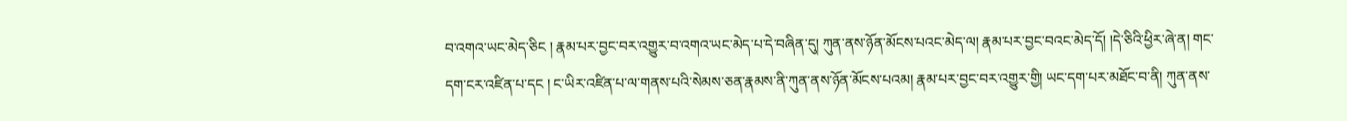བ་འགའ་ཡང་མེད་ཅིང ། རྣམ་པར་བྱང་བར་འགྱུར་བ་འགའ་ཡང་མེད་པ་དེ་བཞིན་དུ། ཀུན་ནས་ཉོན་མོངས་པའང་མེད་ལ། རྣམ་པར་བྱང་བའང་མེད་དོ། །དེ་ཅིའི་ཕྱིར་ཞེ་ན། གང་དག་ངར་འཛིན་པ་དང ། ང་ཡིར་འཛིན་པ་ལ་གནས་པའི་སེམས་ཅན་རྣམས་ནི་ཀུན་ནས་ཉོན་མོངས་པའམ། རྣམ་པར་བྱང་བར་འགྱུར་གྱི། ཡང་དག་པར་མཐོང་བ་ནི། ཀུན་ནས་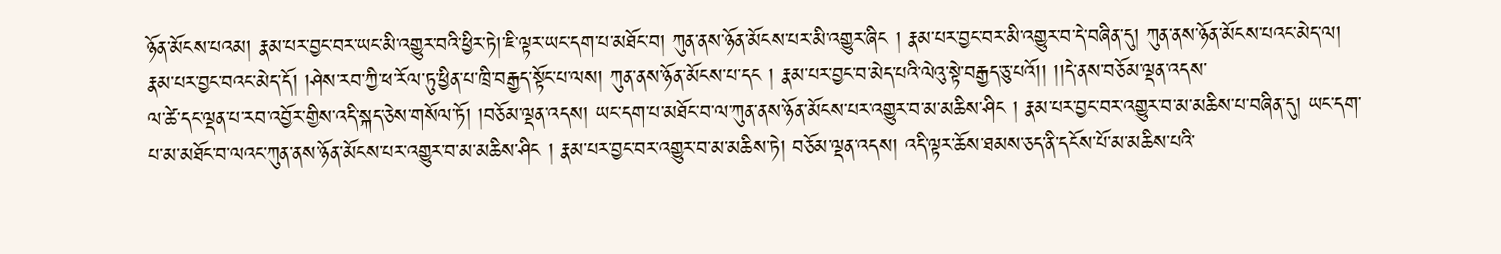ཉོན་མོངས་པའམ། རྣམ་པར་བྱང་བར་ཡང་མི་འགྱུར་བའི་ཕྱིར་ཏེ།་ཇི་ལྟར་ཡང་དག་པ་མཐོང་བ། ཀུན་ནས་ཉོན་མོངས་པར་མི་འགྱུར་ཞིང ། རྣམ་པར་བྱང་བར་མི་འགྱུར་བ་དེ་བཞིན་དུ། ཀུན་ནས་ཉོན་མོངས་པའང་མེད་ལ། རྣམ་པར་བྱང་བའང་མེད་དོ། །ཤེས་རབ་ཀྱི་ཕ་རོལ་ཏུ་ཕྱིན་པ་ཁྲི་བརྒྱད་སྟོང་པ་ལས། ཀུན་ནས་ཉོན་མོངས་པ་དང ། རྣམ་པར་བྱང་བ་མེད་པའི་ལེའུ་སྟེ་བརྒྱད་ཅུ་པའོ།། །།དེ་ནས་བཅོམ་ལྡན་འདས་
ལ་ཚེ་དང་ལྡན་པ་རབ་འབྱོར་གྱིས་འདི་སྐད་ཅེས་གསོལ་ཏོ། །བཅོམ་ལྡན་འདས། ཡང་དག་པ་མཐོང་བ་ལ་ཀུན་ནས་ཉོན་མོངས་པར་འགྱུར་བ་མ་མཆིས་ཤིང ། རྣམ་པར་བྱང་བར་འགྱུར་བ་མ་མཆིས་པ་བཞིན་དུ། ཡང་དག་པ་མ་མཐོང་བ་ལའང་ཀུན་ནས་ཉོན་མོངས་པར་འགྱུར་བ་མ་མཆིས་ཤིང ། རྣམ་པར་བྱང་བར་འགྱུར་བ་མ་མཆིས་ཏེ། བཅོམ་ལྡན་འདས། འདི་ལྟར་ཆོས་ཐམས་ཅད་ནི་དངོས་པོ་མ་མཆིས་པའི་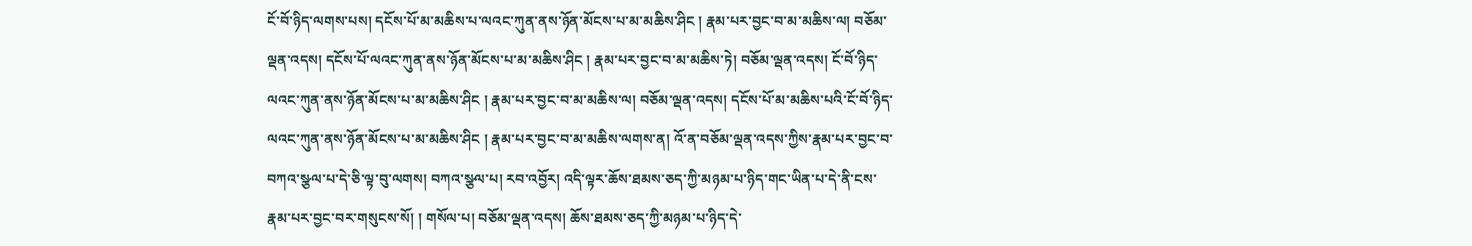ངོ་བོ་ཉིད་ལགས་པས། དངོས་པོ་མ་མཆིས་པ་ལའང་ཀུན་ནས་ཉོན་མོངས་པ་མ་མཆིས་ཤིང ། རྣམ་པར་བྱང་བ་མ་མཆིས་ལ། བཅོམ་ལྡན་འདས། དངོས་པོ་ལའང་ཀུན་ནས་ཉོན་མོངས་པ་མ་མཆིས་ཤིང ། རྣམ་པར་བྱང་བ་མ་མཆིས་ཏེ། བཅོམ་ལྡན་འདས། ངོ་བོ་ཉིད་ལའང་ཀུན་ནས་ཉོན་མོངས་པ་མ་མཆིས་ཤིང ། རྣམ་པར་བྱང་བ་མ་མཆིས་ལ། བཅོམ་ལྡན་འདས། དངོས་པོ་མ་མཆིས་པའི་ངོ་བོ་ཉིད་ལའང་ཀུན་ནས་ཉོན་མོངས་པ་མ་མཆིས་ཤིང ། རྣམ་པར་བྱང་བ་མ་མཆིས་ལགས་ན། འོ་ན་བཅོམ་ལྡན་འདས་ཀྱིས་རྣམ་པར་བྱང་བ་བཀའ་སྩལ་པ་དེ་ཅི་ལྟ་བུ་ལགས། བཀའ་སྩལ་པ། རབ་འབྱོར། འདི་ལྟར་ཆོས་ཐམས་ཅད་ཀྱི་མཉམ་པ་ཉིད་གང་ཡིན་པ་དེ་ནི་ངས་རྣམ་པར་བྱང་བར་གསུངས་སོ། ། གསོལ་པ། བཅོམ་ལྡན་འདས། ཆོས་ཐམས་ཅད་ཀྱི་མཉམ་པ་ཉིད་དེ་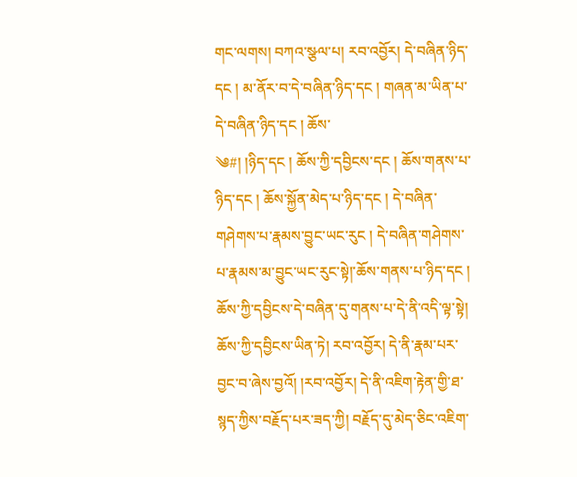གང་ལགས། བཀའ་སྩལ་པ། རབ་འབྱོར། དེ་བཞིན་ཉིད་དང ། མ་ནོར་བ་དེ་བཞིན་ཉིད་དང ། གཞན་མ་ཡིན་པ་དེ་བཞིན་ཉིད་དང ། ཆོས་
༄#། །ཉིད་དང ། ཆོས་ཀྱི་དབྱིངས་དང ། ཆོས་གནས་པ་ཉིད་དང ། ཆོས་སྐྱོན་མེད་པ་ཉིད་དང ། དེ་བཞིན་གཤེགས་པ་རྣམས་བྱུང་ཡང་རུང ། དེ་བཞིན་གཤེགས་པ་རྣམས་མ་བྱུང་ཡང་རུང་སྟེ།་ཆོས་གནས་པ་ཉིད་དང ། ཆོས་ཀྱི་དབྱིངས་དེ་བཞིན་དུ་གནས་པ་དེ་ནི་འདི་ལྟ་སྟེ། ཆོས་ཀྱི་དབྱིངས་ཡིན་ཏེ། རབ་འབྱོར། དེ་ནི་རྣམ་པར་བྱང་བ་ཞེས་བྱའོ། །རབ་འབྱོར། དེ་ནི་འཇིག་རྟེན་གྱི་ཐ་སྙད་ཀྱིས་བརྗོད་པར་ཟད་ཀྱི། བརྗོད་དུ་མེད་ཅིང་འཇིག་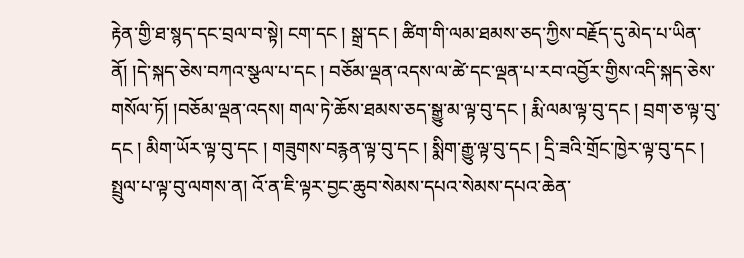རྟེན་གྱི་ཐ་སྙད་དང་བྲལ་བ་སྟེ། ངག་དང ། སྒྲ་དང ། ཚིག་གི་ལམ་ཐམས་ཅད་ཀྱིས་བརྗོད་དུ་མེད་པ་ཡིན་ནོ། །དེ་སྐད་ཅེས་བཀའ་སྩལ་པ་དང ། བཅོམ་ལྡན་འདས་ལ་ཚེ་དང་ལྡན་པ་རབ་འབྱོར་གྱིས་འདི་སྐད་ཅེས་གསོལ་ཏོ། །བཅོམ་ལྡན་འདས། གལ་ཏེ་ཆོས་ཐམས་ཅད་སྒྱུ་མ་ལྟ་བུ་དང ། རྨི་ལམ་ལྟ་བུ་དང ། བྲག་ཅ་ལྟ་བུ་དང ། མིག་ཡོར་ལྟ་བུ་དང ། གཟུགས་བརྙན་ལྟ་བུ་དང ། སྨིག་རྒྱུ་ལྟ་བུ་དང ། དྲི་ཟའི་གྲོང་ཁྱེར་ལྟ་བུ་དང ། སྤྲུལ་པ་ལྟ་བུ་ལགས་ན། འོ་ན་ཇི་ལྟར་བྱང་ཆུབ་སེམས་དཔའ་སེམས་དཔའ་ཆེན་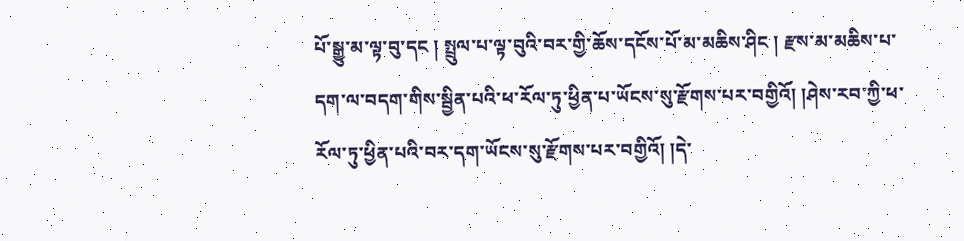པོ་སྒྱུ་མ་ལྟ་བུ་དང ། སྤྲུལ་པ་ལྟ་བུའི་བར་གྱི་ཆོས་དངོས་པོ་མ་མཆིས་ཤིང ། རྫས་མ་མཆིས་པ་དག་ལ་བདག་གིས་སྦྱིན་པའི་ཕ་རོལ་ཏུ་ཕྱིན་པ་ཡོངས་སུ་རྫོགས་པར་བགྱིའོ། །ཤེས་རབ་ཀྱི་ཕ་རོལ་ཏུ་ཕྱིན་པའི་བར་དག་ཡོངས་སུ་རྫོགས་པར་བགྱིའོ། །དེ་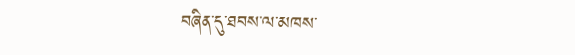བཞིན་དུ་ཐབས་ལ་མཁས་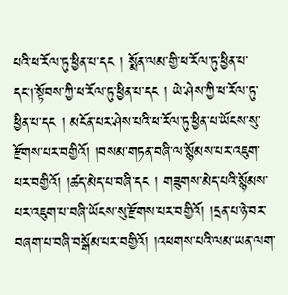པའི་ཕ་རོལ་ཏུ་ཕྱིན་པ་དང ། སྨོན་ལམ་གྱི་ཕ་རོལ་ཏུ་ཕྱིན་པ་
དང།་སྟོབས་ཀྱི་ཕ་རོལ་ཏུ་ཕྱིན་པ་དང ། ཡེ་ཤེས་ཀྱི་ཕ་རོལ་ཏུ་ཕྱིན་པ་དང ། མངོན་པར་ཤེས་པའི་ཕ་རོལ་ཏུ་ཕྱིན་པ་ཡོངས་སུ་རྫོགས་པར་བགྱིའོ། །བསམ་གཏན་བཞི་ལ་སྙོམས་པར་འཇུག་པར་བགྱིའོ། །ཚད་མེད་པ་བཞི་དང ། གཟུགས་མེད་པའི་སྙོམས་པར་འཇུག་པ་བཞི་ཡོངས་སུ་རྫོགས་པར་བགྱིའོ། །དྲན་པ་ཉེ་བར་བཞག་པ་བཞི་བསྒོམ་པར་བགྱིའོ། །འཕགས་པའི་ལམ་ཡན་ལག་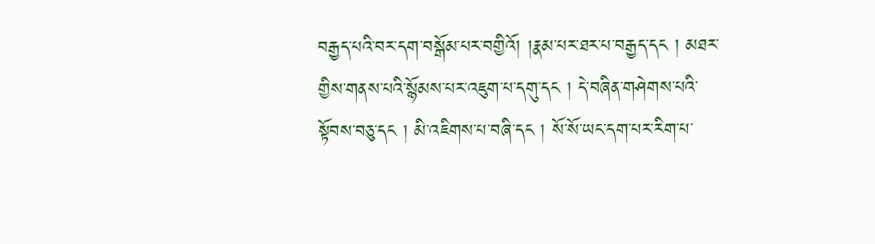བརྒྱད་པའི་བར་དག་བསྒོམ་པར་བགྱིའོ། །རྣམ་པར་ཐར་པ་བརྒྱད་དང ། མཐར་གྱིས་གནས་པའི་སྙོམས་པར་འཇུག་པ་དགུ་དང ། དེ་བཞིན་གཤེགས་པའི་སྟོབས་བཅུ་དང ། མི་འཇིགས་པ་བཞི་དང ། སོ་སོ་ཡང་དག་པར་རིག་པ་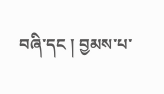བཞི་དང ། བྱམས་པ་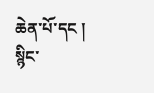ཆེན་པོ་དང ། སྙིང་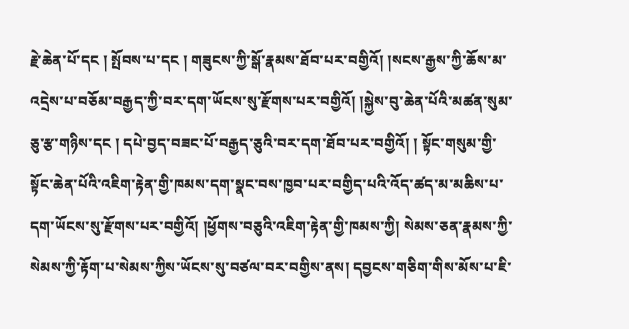རྗེ་ཆེན་པོ་དང ། སྤོབས་པ་དང ། གཟུངས་ཀྱི་སྒོ་རྣམས་ཐོབ་པར་བགྱིའོ། །སངས་རྒྱས་ཀྱི་ཆོས་མ་འདྲེས་པ་བཅོམ་བརྒྱད་ཀྱི་བར་དག་ཡོངས་སུ་རྫོགས་པར་བགྱིའོ། །སྐྱེས་བུ་ཆེན་པོའི་མཚན་སུམ་ཅུ་རྩ་གཉིས་དང ། དཔེ་བྱད་བཟང་པོ་བརྒྱད་ཅུའི་བར་དག་ཐོབ་པར་བགྱིའོ། ། སྟོང་གསུམ་གྱི་སྟོང་ཆེན་པོའི་འཇིག་རྟེན་གྱི་ཁམས་དག་སྣང་བས་ཁྱབ་པར་བགྱིད་པའི་འོད་ཚད་མ་མཆིས་པ་དག་ཡོངས་སུ་རྫོགས་པར་བགྱིའོ། །ཕྱོགས་བཅུའི་འཇིག་རྟེན་གྱི་ཁམས་ཀྱི། སེམས་ཅན་རྣམས་ཀྱི་སེམས་ཀྱི་རྟོག་པ་སེམས་ཀྱིས་ཡོངས་སུ་བཙལ་བར་བགྱིས་ནས། དབྱངས་གཅིག་གིས་མོས་པ་ཇི་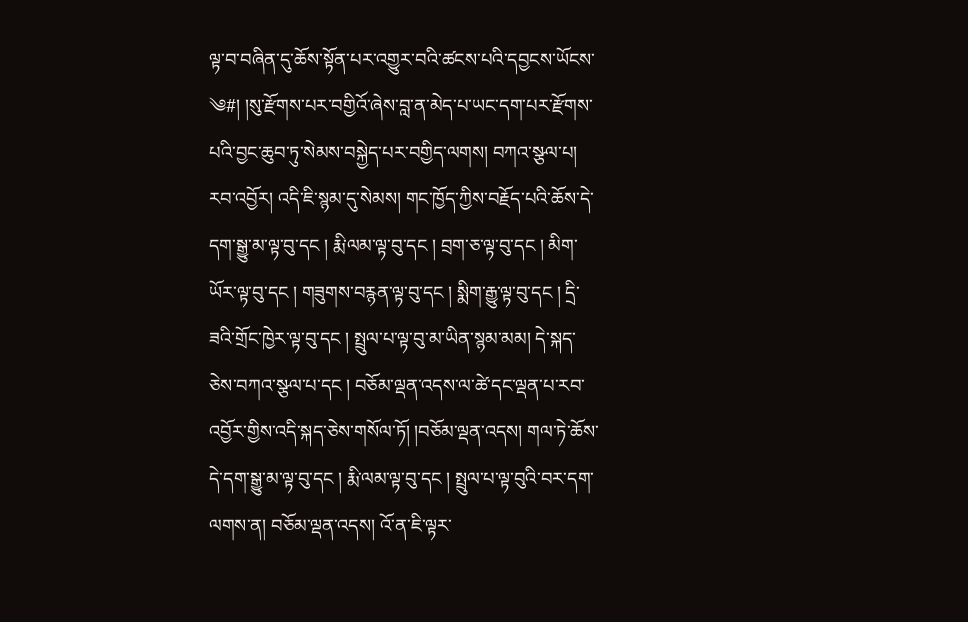ལྟ་བ་བཞིན་དུ་ཆོས་སྟོན་པར་འགྱུར་བའི་ཚངས་པའི་དབྱངས་ཡོངས་
༄#། །སུ་རྫོགས་པར་བགྱིའོ་ཞེས་བླ་ན་མེད་པ་ཡང་དག་པར་རྫོགས་པའི་བྱང་ཆུབ་ཏུ་སེམས་བསྐྱེད་པར་བགྱིད་ལགས། བཀའ་སྩལ་པ། རབ་འབྱོར། འདི་ཇི་སྙམ་དུ་སེམས། གང་ཁྱོད་ཀྱིས་བརྗོད་པའི་ཆོས་དེ་དག་སྒྱུ་མ་ལྟ་བུ་དང ། རྨི་ལམ་ལྟ་བུ་དང ། བྲག་ཅ་ལྟ་བུ་དང ། མིག་ཡོར་ལྟ་བུ་དང ། གཟུགས་བརྙན་ལྟ་བུ་དང ། སྨིག་རྒྱུ་ལྟ་བུ་དང ། དྲི་ཟའི་གྲོང་ཁྱེར་ལྟ་བུ་དང ། སྤྲུལ་པ་ལྟ་བུ་མ་ཡིན་སྙམ་མམ། དེ་སྐད་ཅེས་བཀའ་སྩལ་པ་དང ། བཅོམ་ལྡན་འདས་ལ་ཚེ་དང་ལྡན་པ་རབ་འབྱོར་གྱིས་འདི་སྐད་ཅེས་གསོལ་ཏོ། །བཅོམ་ལྡན་འདས། གལ་ཏེ་ཆོས་དེ་དག་སྒྱུ་མ་ལྟ་བུ་དང ། རྨི་ལམ་ལྟ་བུ་དང ། སྤྲུལ་པ་ལྟ་བུའི་བར་དག་ལགས་ན། བཅོམ་ལྡན་འདས། འོ་ན་ཇི་ལྟར་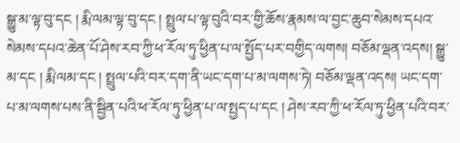སྒྱུ་མ་ལྟ་བུ་དང ། རྨི་ལམ་ལྟ་བུ་དང ། སྤྲུལ་པ་ལྟ་བུའི་བར་གྱི་ཆོས་རྣམས་ལ་བྱང་ཆུབ་སེམས་དཔའ་སེམས་དཔའ་ཆེན་པོ་ཤེས་རབ་ཀྱི་ཕ་རོལ་ཏུ་ཕྱིན་པ་ལ་སྤྱོད་པར་བགྱིད་ལགས། བཅོམ་ལྡན་འདས། སྒྱུ་མ་དང ། རྨི་ལམ་དང ། སྤྲུལ་པའི་བར་དག་ནི་ཡང་དག་པ་མ་ལགས་ཏེ། བཅོམ་ལྡན་འདས། ཡང་དག་པ་མ་ལགས་པས་ནི་སྦྱིན་པའི་ཕ་རོལ་ཏུ་ཕྱིན་པ་ལ་སྤྱད་པ་དང ། ཤེས་རབ་ཀྱི་ཕ་རོལ་ཏུ་ཕྱིན་པའི་བར་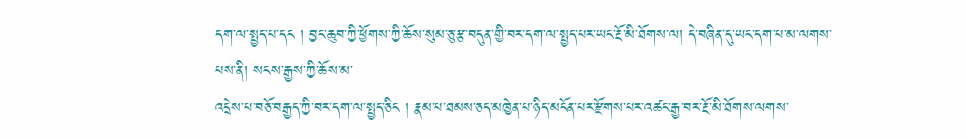དག་ལ་སྤྱད་པ་དང ། བྱང་ཆུབ་ཀྱི་ཕྱོགས་ཀྱི་ཆོས་སུམ་ཅུ་རྩ་བདུན་གྱི་བར་དག་ལ་སྤྱད་པར་ཡང་རྔོ་མི་ཐོགས་ལ། དེ་བཞིན་དུ་ཡང་དག་པ་མ་ལགས་པས་ནི། སངས་རྒྱས་ཀྱི་ཆོས་མ་
འདྲེས་པ་བཅོ་བརྒྱད་ཀྱི་བར་དག་ལ་སྤྱད་ཅིང ། རྣམ་པ་ཐམས་ཅད་མཁྱེན་པ་ཉིད་མངོན་པར་རྫོགས་པར་འཚང་རྒྱ་བར་རྔོ་མི་ཐོགས་ལགས་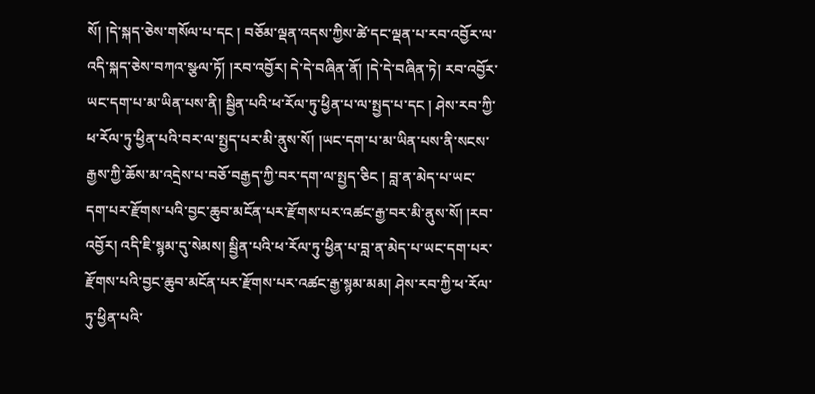སོ། །དེ་སྐད་ཅེས་གསོལ་པ་དང ། བཅོམ་ལྡན་འདས་ཀྱིས་ཚེ་དང་ལྡན་པ་རབ་འབྱོར་ལ་འདི་སྐད་ཅེས་བཀའ་སྩལ་ཏོ། །རབ་འབྱོར། དེ་དེ་བཞིན་ནོ། །དེ་དེ་བཞིན་ཏེ། རབ་འབྱོར་ཡང་དག་པ་མ་ཡིན་པས་ནི། སྦྱིན་པའི་ཕ་རོལ་ཏུ་ཕྱིན་པ་ལ་སྤྱད་པ་དང ། ཤེས་རབ་ཀྱི་ཕ་རོལ་ཏུ་ཕྱིན་པའི་བར་ལ་སྤྱད་པར་མི་ནུས་སོ། །ཡང་དག་པ་མ་ཡིན་པས་ནི་སངས་རྒྱས་ཀྱི་ཆོས་མ་འདྲེས་པ་བཅོ་བརྒྱད་ཀྱི་བར་དག་ལ་སྤྱད་ཅིང ། བླ་ན་མེད་པ་ཡང་དག་པར་རྫོགས་པའི་བྱང་ཆུབ་མངོན་པར་རྫོགས་པར་འཚང་རྒྱ་བར་མི་ནུས་སོ། །རབ་འབྱོར། འདི་ཇི་སྙམ་དུ་སེམས། སྦྱིན་པའི་ཕ་རོལ་ཏུ་ཕྱིན་པ་བླ་ན་མེད་པ་ཡང་དག་པར་རྫོགས་པའི་བྱང་ཆུབ་མངོན་པར་རྫོགས་པར་འཚང་རྒྱ་སྙམ་མམ། ཤེས་རབ་ཀྱི་ཕ་རོལ་ཏུ་ཕྱིན་པའི་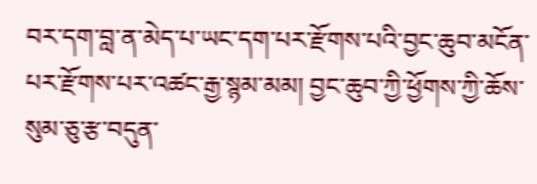བར་དག་བླ་ན་མེད་པ་ཡང་དག་པར་རྫོགས་པའི་བྱང་ཆུབ་མངོན་པར་རྫོགས་པར་འཚང་རྒྱ་སྙམ་མམ། བྱང་ཆུབ་ཀྱི་ཕྱོགས་ཀྱི་ཆོས་སུམ་ཅུ་རྩ་བདུན་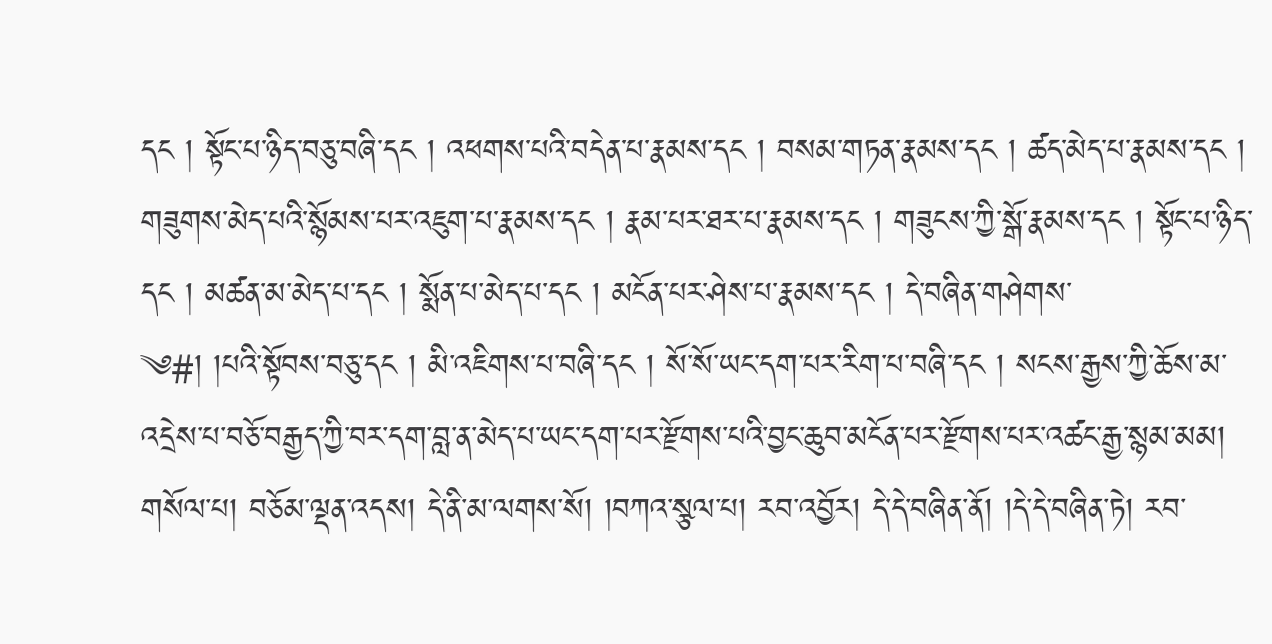དང ། སྟོང་པ་ཉིད་བཅུ་བཞི་དང ། འཕགས་པའི་བདེན་པ་རྣམས་དང ། བསམ་གཏན་རྣམས་དང ། ཚད་མེད་པ་རྣམས་དང ། གཟུགས་མེད་པའི་སྙོམས་པར་འཇུག་པ་རྣམས་དང ། རྣམ་པར་ཐར་པ་རྣམས་དང ། གཟུངས་ཀྱི་སྒོ་རྣམས་དང ། སྟོང་པ་ཉིད་དང ། མཚན་མ་མེད་པ་དང ། སྨོན་པ་མེད་པ་དང ། མངོན་པར་ཤེས་པ་རྣམས་དང ། དེ་བཞིན་གཤེགས་
༄#། །པའི་སྟོབས་བཅུ་དང ། མི་འཇིགས་པ་བཞི་དང ། སོ་སོ་ཡང་དག་པར་རིག་པ་བཞི་དང ། སངས་རྒྱས་ཀྱི་ཆོས་མ་འདྲེས་པ་བཅོ་བརྒྱད་ཀྱི་བར་དག་བླ་ན་མེད་པ་ཡང་དག་པར་རྫོགས་པའི་བྱང་ཆུབ་མངོན་པར་རྫོགས་པར་འཚང་རྒྱ་སྙམ་མམ། གསོལ་པ། བཅོམ་ལྡན་འདས། དེ་ནི་མ་ལགས་སོ། །བཀའ་སྩལ་པ། རབ་འབྱོར། དེ་དེ་བཞིན་ནོ། །དེ་དེ་བཞིན་ཏེ། རབ་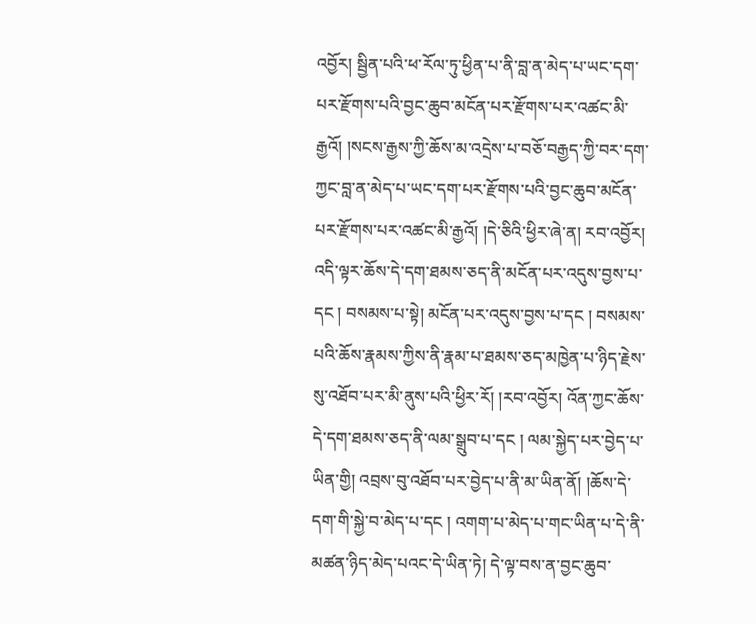འབྱོར། སྦྱིན་པའི་ཕ་རོལ་ཏུ་ཕྱིན་པ་ནི་བླ་ན་མེད་པ་ཡང་དག་པར་རྫོགས་པའི་བྱང་ཆུབ་མངོན་པར་རྫོགས་པར་འཚང་མི་རྒྱའོ། །སངས་རྒྱས་ཀྱི་ཆོས་མ་འདྲེས་པ་བཅོ་བརྒྱད་ཀྱི་བར་དག་ཀྱང་བླ་ན་མེད་པ་ཡང་དག་པར་རྫོགས་པའི་བྱང་ཆུབ་མངོན་པར་རྫོགས་པར་འཚང་མི་རྒྱའོ། །དེ་ཅིའི་ཕྱིར་ཞེ་ན། རབ་འབྱོར། འདི་ལྟར་ཆོས་དེ་དག་ཐམས་ཅད་ནི་མངོན་པར་འདུས་བྱས་པ་དང ། བསམས་པ་སྟེ། མངོན་པར་འདུས་བྱས་པ་དང ། བསམས་པའི་ཆོས་རྣམས་ཀྱིས་ནི་རྣམ་པ་ཐམས་ཅད་མཁྱེན་པ་ཉིད་རྗེས་སུ་འཐོབ་པར་མི་ནུས་པའི་ཕྱིར་རོ། །རབ་འབྱོར། འོན་ཀྱང་ཆོས་དེ་དག་ཐམས་ཅད་ནི་ལམ་སྒྲུབ་པ་དང ། ལམ་སྐྱེད་པར་བྱེད་པ་ཡིན་གྱི། འབྲས་བུ་འཐོབ་པར་བྱེད་པ་ནི་མ་ཡིན་ནོ། །ཆོས་དེ་དག་གི་སྐྱེ་བ་མེད་པ་དང ། འགག་པ་མེད་པ་གང་ཡིན་པ་དེ་ནི་མཚན་ཉིད་མེད་པའང་དེ་ཡིན་ཏེ། དེ་ལྟ་བས་ན་བྱང་ཆུབ་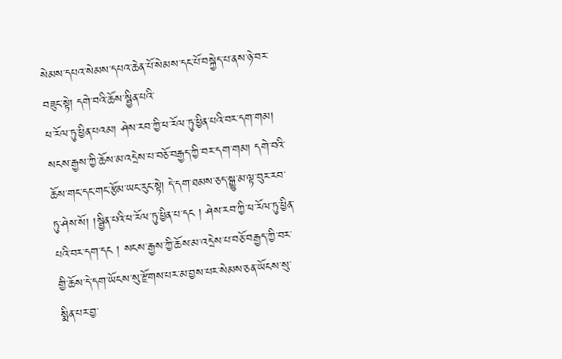སེམས་དཔའ་སེམས་དཔའ་ཆེན་པོ་སེམས་དང་པོ་བསྐྱེད་པ་ནས་ཉེ་བར་བཟུང་སྟེ། དགེ་བའི་ཆོས་སྦྱིན་པའི་
ཕ་རོལ་ཏུ་ཕྱིན་པའམ། ཤེས་རབ་ཀྱི་ཕ་རོལ་ཏུ་ཕྱིན་པའི་བར་དག་གམ། སངས་རྒྱས་ཀྱི་ཆོས་མ་འདྲེས་པ་བཅོ་བརྒྱད་ཀྱི་བར་དག་གམ། དགེ་བའི་ཆོས་གང་དང་གང་རྩོམ་ཡང་རུང་སྟེ། དེ་དག་ཐམས་ཅད་སྒྱུ་མ་ལྟ་བུར་རབ་ཏུ་ཤེས་སོ། །སྦྱིན་པའི་ཕ་རོལ་ཏུ་ཕྱིན་པ་དང ། ཤེས་རབ་ཀྱི་ཕ་རོལ་ཏུ་ཕྱིན་པའི་བར་དག་དང ། སངས་རྒྱས་ཀྱི་ཆོས་མ་འདྲེས་པ་བཅོ་བརྒྱད་ཀྱི་བར་གྱི་ཆོས་དེ་དག་ཡོངས་སུ་རྫོགས་པར་མ་བྱས་པར་སེམས་ཅན་ཡོངས་སུ་སྨིན་པར་བྱ་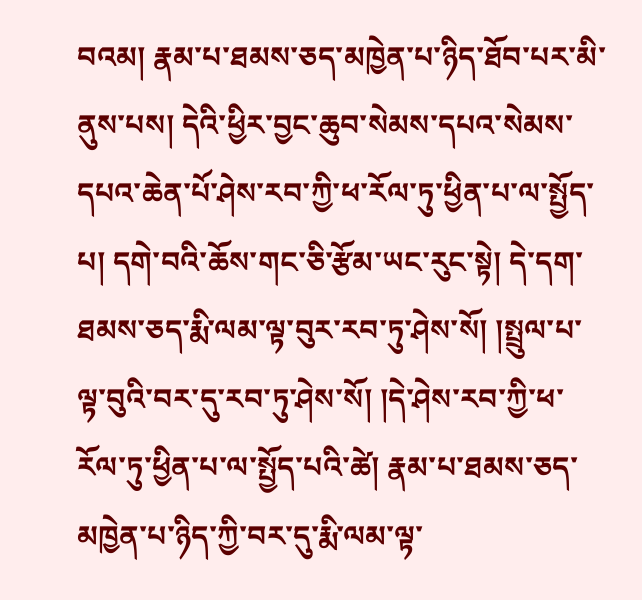བའམ། རྣམ་པ་ཐམས་ཅད་མཁྱེན་པ་ཉིད་ཐོབ་པར་མི་ནུས་པས། དེའི་ཕྱིར་བྱང་ཆུབ་སེམས་དཔའ་སེམས་དཔའ་ཆེན་པོ་ཤེས་རབ་ཀྱི་ཕ་རོལ་ཏུ་ཕྱིན་པ་ལ་སྤྱོད་པ། དགེ་བའི་ཆོས་གང་ཅི་རྩོམ་ཡང་རུང་སྟེ། དེ་དག་ཐམས་ཅད་རྨི་ལམ་ལྟ་བུར་རབ་ཏུ་ཤེས་སོ། །སྤྲུལ་པ་ལྟ་བུའི་བར་དུ་རབ་ཏུ་ཤེས་སོ། །དེ་ཤེས་རབ་ཀྱི་ཕ་རོལ་ཏུ་ཕྱིན་པ་ལ་སྤྱོད་པའི་ཚེ། རྣམ་པ་ཐམས་ཅད་མཁྱེན་པ་ཉིད་ཀྱི་བར་དུ་རྨི་ལམ་ལྟ་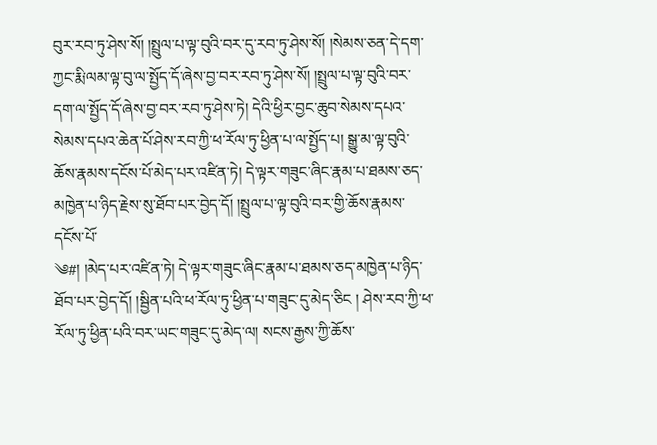བུར་རབ་ཏུ་ཤེས་སོ། །སྤྲུལ་པ་ལྟ་བུའི་བར་དུ་རབ་ཏུ་ཤེས་སོ། །སེམས་ཅན་དེ་དག་ཀྱང་རྨི་ལམ་ལྟ་བུ་ལ་སྤྱོད་དོ་ཞེས་བྱ་བར་རབ་ཏུ་ཤེས་སོ། །སྤྲུལ་པ་ལྟ་བུའི་བར་དག་ལ་སྤྱོད་དོ་ཞེས་བྱ་བར་རབ་ཏུ་ཤེས་ཏེ། དེའི་ཕྱིར་བྱང་ཆུབ་སེམས་དཔའ་སེམས་དཔའ་ཆེན་པོ་ཤེས་རབ་ཀྱི་ཕ་རོལ་ཏུ་ཕྱིན་པ་ལ་སྤྱོད་པ། སྒྱུ་མ་ལྟ་བུའི་ཆོས་རྣམས་དངོས་པོ་མེད་པར་འཛིན་ཏེ། དེ་ལྟར་གཟུང་ཞིང་རྣམ་པ་ཐམས་ཅད་མཁྱེན་པ་ཉིད་རྗེས་སུ་ཐོབ་པར་བྱེད་དོ། །སྤྲུལ་པ་ལྟ་བུའི་བར་གྱི་ཆོས་རྣམས་དངོས་པོ་
༄#། །མེད་པར་འཛིན་ཏེ། དེ་ལྟར་གཟུང་ཞིང་རྣམ་པ་ཐམས་ཅད་མཁྱེན་པ་ཉིད་ཐོབ་པར་བྱེད་དོ། །སྦྱིན་པའི་ཕ་རོལ་ཏུ་ཕྱིན་པ་གཟུང་དུ་མེད་ཅིང ། ཤེས་རབ་ཀྱི་ཕ་རོལ་ཏུ་ཕྱིན་པའི་བར་ཡང་གཟུང་དུ་མེད་ལ། སངས་རྒྱས་ཀྱི་ཆོས་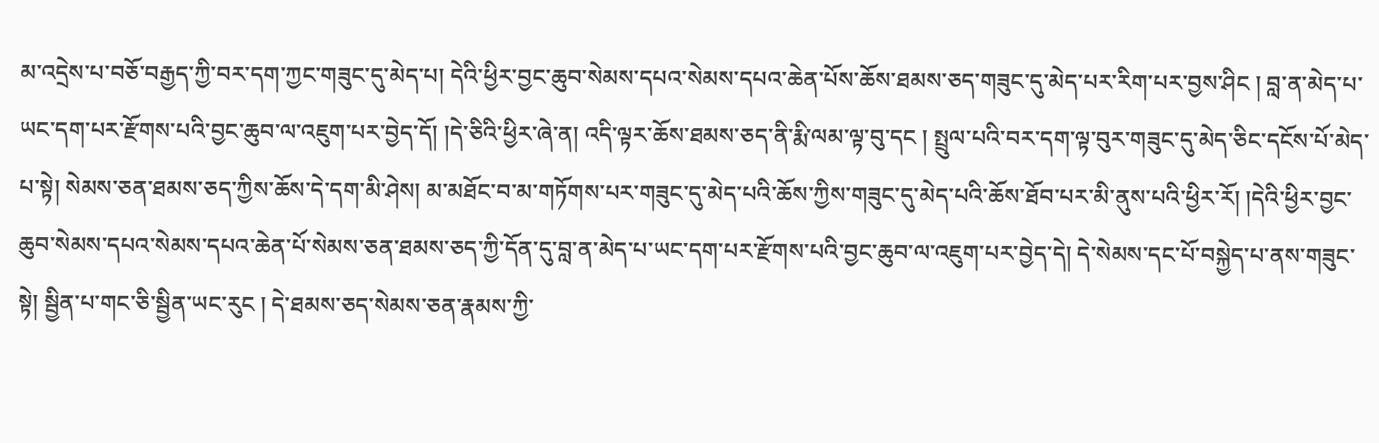མ་འདྲེས་པ་བཅོ་བརྒྱད་ཀྱི་བར་དག་ཀྱང་གཟུང་དུ་མེད་པ། དེའི་ཕྱིར་བྱང་ཆུབ་སེམས་དཔའ་སེམས་དཔའ་ཆེན་པོས་ཆོས་ཐམས་ཅད་གཟུང་དུ་མེད་པར་རིག་པར་བྱས་ཤིང ། བླ་ན་མེད་པ་ཡང་དག་པར་རྫོགས་པའི་བྱང་ཆུབ་ལ་འཇུག་པར་བྱེད་དོ། །དེ་ཅིའི་ཕྱིར་ཞེ་ན། འདི་ལྟར་ཆོས་ཐམས་ཅད་ནི་རྨི་ལམ་ལྟ་བུ་དང ། སྤྲུལ་པའི་བར་དག་ལྟ་བུར་གཟུང་དུ་མེད་ཅིང་དངོས་པོ་མེད་པ་སྟེ། སེམས་ཅན་ཐམས་ཅད་ཀྱིས་ཆོས་དེ་དག་མི་ཤེས། མ་མཐོང་བ་མ་གཏོགས་པར་གཟུང་དུ་མེད་པའི་ཆོས་ཀྱིས་གཟུང་དུ་མེད་པའི་ཆོས་ཐོབ་པར་མི་ནུས་པའི་ཕྱིར་རོ། །དེའི་ཕྱིར་བྱང་ཆུབ་སེམས་དཔའ་སེམས་དཔའ་ཆེན་པོ་སེམས་ཅན་ཐམས་ཅད་ཀྱི་དོན་དུ་བླ་ན་མེད་པ་ཡང་དག་པར་རྫོགས་པའི་བྱང་ཆུབ་ལ་འཇུག་པར་བྱེད་དེ། དེ་སེམས་དང་པོ་བསྐྱེད་པ་ནས་གཟུང་སྟེ། སྦྱིན་པ་གང་ཅི་སྦྱིན་ཡང་རུང ། དེ་ཐམས་ཅད་སེམས་ཅན་རྣམས་ཀྱི་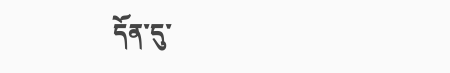དོན་དུ་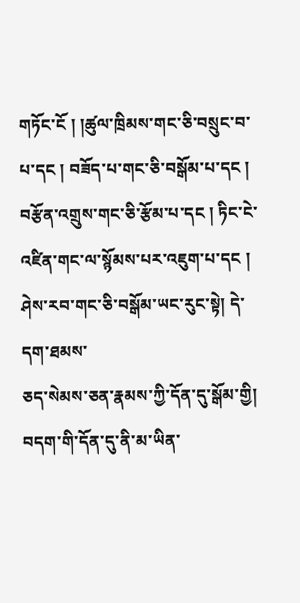གཏོང་ངོ ། །ཚུལ་ཁྲིམས་གང་ཅི་བསྲུང་བ་པ་དང ། བཟོད་པ་གང་ཅི་བསྒོམ་པ་དང ། བརྩོན་འགྲུས་གང་ཅི་རྩོམ་པ་དང ། ཏིང་ངེ་འཛིན་གང་ལ་སྙོམས་པར་འཇུག་པ་དང ། ཤེས་རབ་གང་ཅི་བསྒོམ་ཡང་རུང་སྟེ། དེ་དག་ཐམས་
ཅད་སེམས་ཅན་རྣམས་ཀྱི་དོན་དུ་སྒོམ་གྱི། བདག་གི་དོན་དུ་ནི་མ་ཡིན་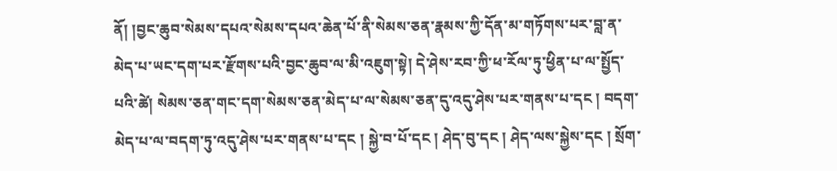ནོ། །བྱང་ཆུབ་སེམས་དཔའ་སེམས་དཔའ་ཆེན་པོ་ནི་སེམས་ཅན་རྣམས་ཀྱི་དོན་མ་གཏོགས་པར་བླ་ན་མེད་པ་ཡང་དག་པར་རྫོགས་པའི་བྱང་ཆུབ་ལ་མི་འཇུག་སྟེ། དེ་ཤེས་རབ་ཀྱི་ཕ་རོལ་ཏུ་ཕྱིན་པ་ལ་སྤྱོད་པའི་ཚེ། སེམས་ཅན་གང་དག་སེམས་ཅན་མེད་པ་ལ་སེམས་ཅན་དུ་འདུ་ཤེས་པར་གནས་པ་དང ། བདག་མེད་པ་ལ་བདག་ཏུ་འདུ་ཤེས་པར་གནས་པ་དང ། སྐྱེ་བ་པོ་དང ། ཤེད་བུ་དང ། ཤེད་ལས་སྐྱེས་དང ། སྲོག་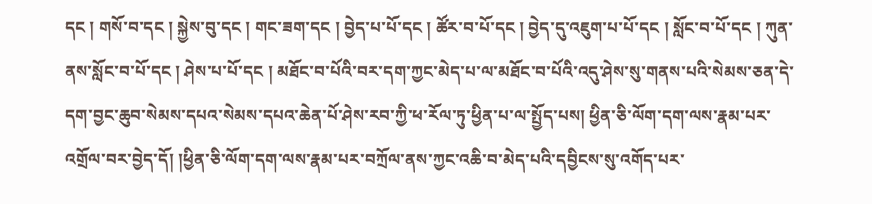དང ། གསོ་བ་དང ། སྐྱེས་བུ་དང ། གང་ཟག་དང ། བྱེད་པ་པོ་དང ། ཚོར་བ་པོ་དང ། བྱེད་དུ་འཇུག་པ་པོ་དང ། སློང་བ་པོ་དང ། ཀུན་ནས་སློང་བ་པོ་དང ། ཤེས་པ་པོ་དང ། མཐོང་བ་པོའི་བར་དག་ཀྱང་མེད་པ་ལ་མཐོང་བ་པོའི་འདུ་ཤེས་སུ་གནས་པའི་སེམས་ཅན་དེ་དག་བྱང་ཆུབ་སེམས་དཔའ་སེམས་དཔའ་ཆེན་པོ་ཤེས་རབ་ཀྱི་ཕ་རོལ་ཏུ་ཕྱིན་པ་ལ་སྤྱོད་པས། ཕྱིན་ཅི་ལོག་དག་ལས་རྣམ་པར་འགྲོལ་བར་བྱེད་དོ། །ཕྱིན་ཅི་ལོག་དག་ལས་རྣམ་པར་བཀྲོལ་ནས་ཀྱང་འཆི་བ་མེད་པའི་དབྱིངས་སུ་འགོད་པར་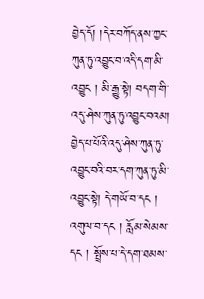བྱེད་དོ། །དེར་བཀོད་ནས་ཀྱང་ཀུན་ཏུ་འབྱུང་བ་འདི་དག་མི་འབྱུང ། མི་རྒྱུ་སྟེ། བདག་གི་འདུ་ཤེས་ཀུན་ཏུ་འབྱུང་བའམ། བྱེད་པ་པོའི་འདུ་ཤེས་ཀུན་ཏུ་འབྱུང་བའི་བར་དག་ཀུན་ཏུ་མི་འབྱུང་སྟེ། དེ་གཡོ་བ་དང ། འགུལ་བ་དང ། རློམ་སེམས་དང ། སྤྲོས་པ་དེ་དག་ཐམས་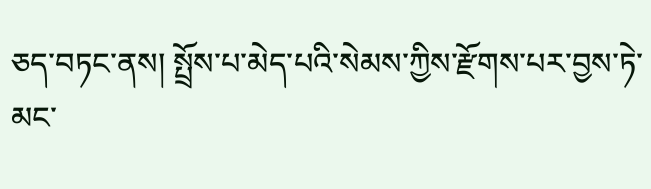ཅད་བཏང་ནས། སྤྲོས་པ་མེད་པའི་སེམས་ཀྱིས་རྫོགས་པར་བྱས་ཏེ་མང་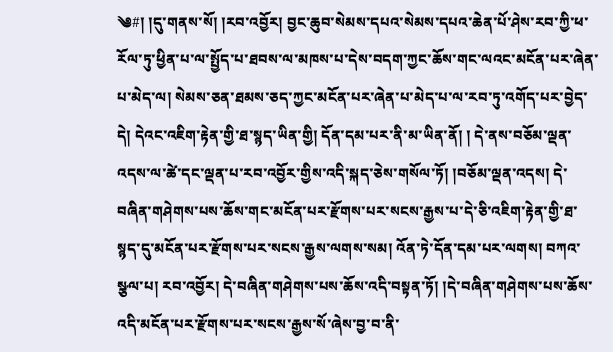༄#། །དུ་གནས་སོ། །རབ་འབྱོར། བྱང་ཆུབ་སེམས་དཔའ་སེམས་དཔའ་ཆེན་པོ་ཤེས་རབ་ཀྱི་ཕ་རོལ་ཏུ་ཕྱིན་པ་ལ་སྤྱོད་པ་ཐབས་ལ་མཁས་པ་དེས་བདག་ཀྱང་ཆོས་གང་ལའང་མངོན་པར་ཞེན་པ་མེད་ལ། སེམས་ཅན་ཐམས་ཅད་ཀྱང་མངོན་པར་ཞེན་པ་མེད་པ་ལ་རབ་ཏུ་འགོད་པར་བྱེད་དེ། དེའང་འཇིག་རྟེན་གྱི་ཐ་སྙད་ཡིན་གྱི། དོན་དམ་པར་ནི་མ་ཡིན་ནོ། ། དེ་ནས་བཅོམ་ལྡན་འདས་ལ་ཚེ་དང་ལྡན་པ་རབ་འབྱོར་གྱིས་འདི་སྐད་ཅེས་གསོལ་ཏོ། །བཅོམ་ལྡན་འདས། དེ་བཞིན་གཤེགས་པས་ཆོས་གང་མངོན་པར་རྫོགས་པར་སངས་རྒྱས་པ་དེ་ཅི་འཇིག་རྟེན་གྱི་ཐ་སྙད་དུ་མངོན་པར་རྫོགས་པར་སངས་རྒྱས་ལགས་སམ། འོན་ཏེ་དོན་དམ་པར་ལགས། བཀའ་སྩལ་པ། རབ་འབྱོར། དེ་བཞིན་གཤེགས་པས་ཆོས་འདི་བསྟན་ཏོ། །དེ་བཞིན་གཤེགས་པས་ཆོས་འདི་མངོན་པར་རྫོགས་པར་སངས་རྒྱས་སོ་ཞེས་བྱ་བ་ནི་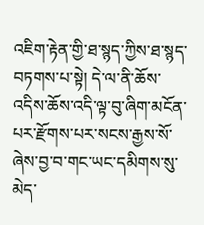འཇིག་རྟེན་གྱི་ཐ་སྙད་ཀྱིས་ཐ་སྙད་བཏགས་པ་སྟེ། དེ་ལ་ནི་ཆོས་འདིས་ཆོས་འདི་ལྟ་བུ་ཞིག་མངོན་པར་རྫོགས་པར་སངས་རྒྱས་སོ་ཞེས་བྱ་བ་གང་ཡང་དམིགས་སུ་མེད་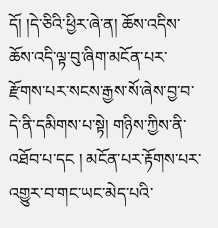དོ། །དེ་ཅིའི་ཕྱིར་ཞེ་ན། ཆོས་འདིས་ཆོས་འདི་ལྟ་བུ་ཞིག་མངོན་པར་རྫོགས་པར་སངས་རྒྱས་སོ་ཞེས་བྱ་བ་དེ་ནི་དམིགས་པ་སྟེ། གཉིས་ཀྱིས་ནི་འཐོབ་པ་དང ། མངོན་པར་རྟོགས་པར་འགྱུར་བ་གང་ཡང་མེད་པའི་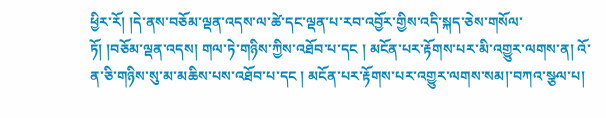ཕྱིར་རོ། །དེ་ནས་བཅོམ་ལྡན་འདས་ལ་ཚེ་དང་ལྡན་པ་རབ་འབྱོར་གྱིས་འདི་སྐད་ཅེས་གསོལ་
ཏོ། །བཅོམ་ལྡན་འདས། གལ་ཏེ་གཉིས་ཀྱིས་འཐོབ་པ་དང ། མངོན་པར་རྟོགས་པར་མི་འགྱུར་ལགས་ན། འོ་ན་ཅི་གཉིས་སུ་མ་མཆིས་པས་འཐོབ་པ་དང ། མངོན་པར་རྟོགས་པར་འགྱུར་ལགས་སམ།་བཀའ་སྩལ་པ།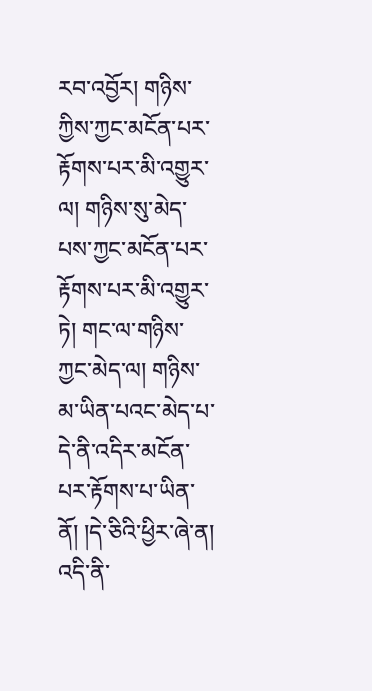རབ་འབྱོར། གཉིས་ཀྱིས་ཀྱང་མངོན་པར་རྟོགས་པར་མི་འགྱུར་ལ། གཉིས་སུ་མེད་པས་ཀྱང་མངོན་པར་རྟོགས་པར་མི་འགྱུར་ཏེ། གང་ལ་གཉིས་ཀྱང་མེད་ལ། གཉིས་མ་ཡིན་པའང་མེད་པ་དེ་ནི་འདིར་མངོན་པར་རྟོགས་པ་ཡིན་ནོ། །དེ་ཅིའི་ཕྱིར་ཞེ་ན། འདི་ནི་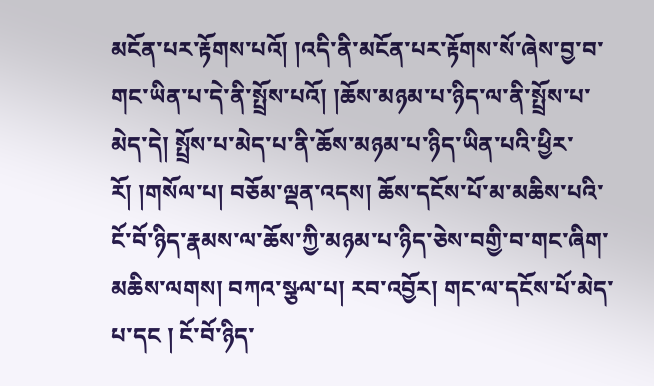མངོན་པར་རྟོགས་པའོ། །འདི་ནི་མངོན་པར་རྟོགས་སོ་ཞེས་བྱ་བ་གང་ཡིན་པ་དེ་ནི་སྤྲོས་པའོ། །ཆོས་མཉམ་པ་ཉིད་ལ་ནི་སྤྲོས་པ་མེད་དེ། སྤྲོས་པ་མེད་པ་ནི་ཆོས་མཉམ་པ་ཉིད་ཡིན་པའི་ཕྱིར་རོ། །གསོལ་པ། བཅོམ་ལྡན་འདས། ཆོས་དངོས་པོ་མ་མཆིས་པའི་ངོ་བོ་ཉིད་རྣམས་ལ་ཆོས་ཀྱི་མཉམ་པ་ཉིད་ཅེས་བགྱི་བ་གང་ཞིག་མཆིས་ལགས། བཀའ་སྩལ་པ། རབ་འབྱོར། གང་ལ་དངོས་པོ་མེད་པ་དང ། ངོ་བོ་ཉིད་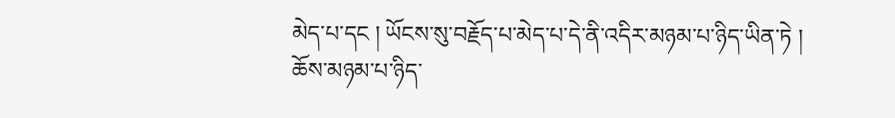མེད་པ་དང ། ཡོངས་སུ་བརྗོད་པ་མེད་པ་དེ་ནི་འདིར་མཉམ་པ་ཉིད་ཡིན་ཏེ ། ཆོས་མཉམ་པ་ཉིད་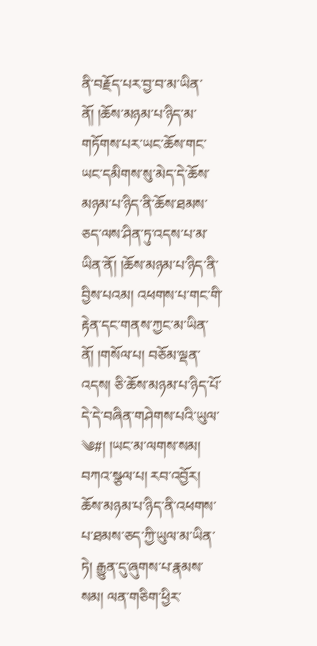ནི་བརྗོད་པར་བྱ་བ་མ་ཡིན་ནོ། །ཆོས་མཉམ་པ་ཉིད་མ་གཏོགས་པར་ཡང་ཆོས་གང་ཡང་དམིགས་སུ་མེད་དེ་ཆོས་མཉམ་པ་ཉིད་ནི་ཆོས་ཐམས་ཅད་ལས་ཤིན་ཏུ་འདས་པ་མ་ཡིན་ནོ། །ཆོས་མཉམ་པ་ཉིད་ནི་བྱིས་པའམ། འཕགས་པ་གང་གི་རྟེན་དང་གནས་ཀྱང་མ་ཡིན་ནོ། །གསོལ་པ། བཅོམ་ལྡན་འདས། ཅི་ཆོས་མཉམ་པ་ཉིད་པོ་དེ་དེ་བཞིན་གཤེགས་པའི་ཡུལ་
༄#། །ཡང་མ་ལགས་སམ། བཀའ་སྩལ་པ། རབ་འབྱོར། ཆོས་མཉམ་པ་ཉིད་ནི་འཕགས་པ་ཐམས་ཅད་ཀྱི་ཡུལ་མ་ཡིན་ཏེ། རྒྱུན་དུ་ཞུགས་པ་རྣམས་སམ། ལན་གཅིག་ཕྱིར་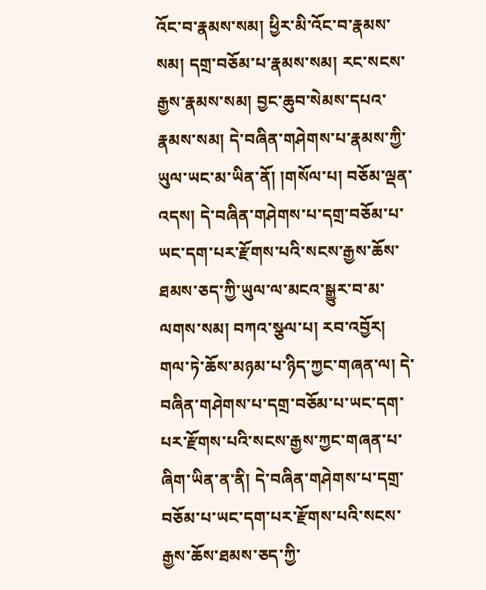འོང་བ་རྣམས་སམ། ཕྱིར་མི་འོང་བ་རྣམས་སམ། དགྲ་བཅོམ་པ་རྣམས་སམ། རང་སངས་རྒྱས་རྣམས་སམ། བྱང་ཆུབ་སེམས་དཔའ་རྣམས་སམ། དེ་བཞིན་གཤེགས་པ་རྣམས་ཀྱི་ཡུལ་ཡང་མ་ཡིན་ནོ། །གསོལ་པ། བཅོམ་ལྡན་འདས། དེ་བཞིན་གཤེགས་པ་དགྲ་བཅོམ་པ་ཡང་དག་པར་རྫོགས་པའི་སངས་རྒྱས་ཆོས་ཐམས་ཅད་ཀྱི་ཡུལ་ལ་མངའ་སྒྱུར་བ་མ་ལགས་སམ། བཀའ་སྩལ་པ། རབ་འབྱོར། གལ་ཏེ་ཆོས་མཉམ་པ་ཉིད་ཀྱང་གཞན་ལ། དེ་བཞིན་གཤེགས་པ་དགྲ་བཅོམ་པ་ཡང་དག་པར་རྫོགས་པའི་སངས་རྒྱས་ཀྱང་གཞན་པ་ཞིག་ཡིན་ན་ནི། དེ་བཞིན་གཤེགས་པ་དགྲ་བཅོམ་པ་ཡང་དག་པར་རྫོགས་པའི་སངས་རྒྱས་ཆོས་ཐམས་ཅད་ཀྱི་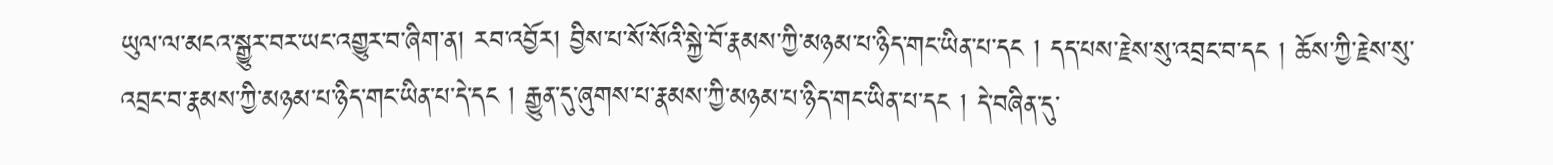ཡུལ་ལ་མངའ་སྒྱུར་བར་ཡང་འགྱུར་བ་ཞིག་ན། རབ་འབྱོར། བྱིས་པ་སོ་སོའི་སྐྱེ་བོ་རྣམས་ཀྱི་མཉམ་པ་ཉིད་གང་ཡིན་པ་དང ། དད་པས་རྗེས་སུ་འབྲང་བ་དང ། ཆོས་ཀྱི་རྗེས་སུ་འབྲང་བ་རྣམས་ཀྱི་མཉམ་པ་ཉིད་གང་ཡིན་པ་དེ་དང ། རྒྱུན་དུ་ཞུགས་པ་རྣམས་ཀྱི་མཉམ་པ་ཉིད་གང་ཡིན་པ་དང ། དེ་བཞིན་དུ་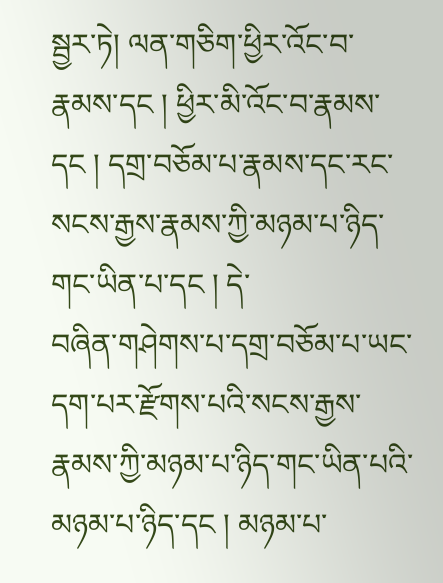སྦྱར་ཏེ། ལན་གཅིག་ཕྱིར་འོང་བ་རྣམས་དང ། ཕྱིར་མི་འོང་བ་རྣམས་དང ། དགྲ་བཅོམ་པ་རྣམས་དང་རང་སངས་རྒྱས་རྣམས་ཀྱི་མཉམ་པ་ཉིད་གང་ཡིན་པ་དང ། དེ་
བཞིན་གཤེགས་པ་དགྲ་བཅོམ་པ་ཡང་དག་པར་རྫོགས་པའི་སངས་རྒྱས་རྣམས་ཀྱི་མཉམ་པ་ཉིད་གང་ཡིན་པའི་མཉམ་པ་ཉིད་དང ། མཉམ་པ་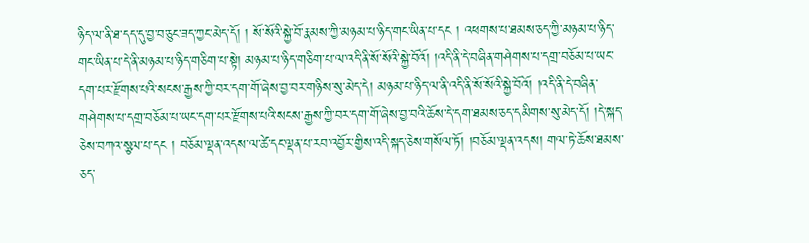ཉིད་ལ་ནི་ཐ་དད་དུ་བྱ་བ་ཅུང་ཟད་ཀྱང་མེད་དོ། ། སོ་སོའི་སྐྱེ་བོ་རྣམས་ཀྱི་མཉམ་པ་ཉིད་གང་ཡིན་པ་དང ། འཕགས་པ་ཐམས་ཅད་ཀྱི་མཉམ་པ་ཉིད་གང་ཡིན་པ་དེ་ནི་མཉམ་པ་ཉིད་གཅིག་པ་སྟེ། མཉམ་པ་ཉིད་གཅིག་པ་ལ་འདི་ནི་སོ་སོའི་སྐྱེ་བོའོ། །འདི་ནི་དེ་བཞིན་གཤེགས་པ་དགྲ་བཅོམ་པ་ཡང་དག་པར་རྫོགས་པའི་སངས་རྒྱས་ཀྱི་བར་དག་གོ་ཞེས་བྱ་བར་གཉིས་སུ་མེད་དེ། མཉམ་པ་ཉིད་ལ་ནི་འདི་ནི་སོ་སོའི་སྐྱེ་བོའོ། །འདི་ནི་དེ་བཞིན་གཤེགས་པ་དགྲ་བཅོམ་པ་ཡང་དག་པར་རྫོགས་པའི་སངས་རྒྱས་ཀྱི་བར་དག་གོ་ཞེས་བྱ་བའི་ཆོས་དེ་དག་ཐམས་ཅད་དམིགས་སུ་མེད་དོ། །དེ་སྐད་ཅེས་བཀའ་སྩལ་པ་དང ། བཅོམ་ལྡན་འདས་ལ་ཚེ་དང་ལྡན་པ་རབ་འབྱོར་གྱིས་འདི་སྐད་ཅེས་གསོལ་ཏོ། །བཅོམ་ལྡན་འདས། གལ་ཏེ་ཆོས་ཐམས་ཅད་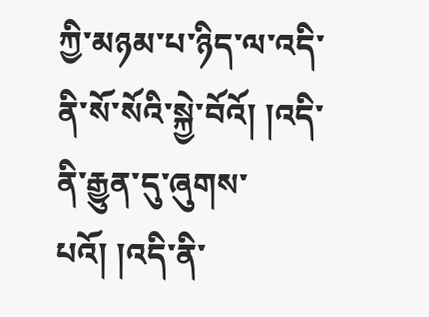ཀྱི་མཉམ་པ་ཉིད་ལ་འདི་ནི་སོ་སོའི་སྐྱེ་བོའོ། །འདི་ནི་རྒྱུན་དུ་ཞུགས་པའོ། །འདི་ནི་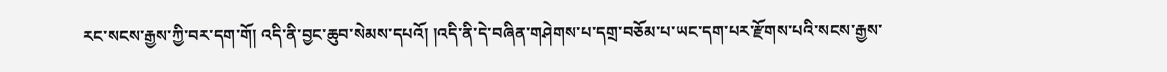རང་སངས་རྒྱས་ཀྱི་བར་དག་གོ། འདི་ནི་བྱང་ཆུབ་སེམས་དཔའོ། །འདི་ནི་དེ་བཞིན་གཤེགས་པ་དགྲ་བཅོམ་པ་ཡང་དག་པར་རྫོགས་པའི་སངས་རྒྱས་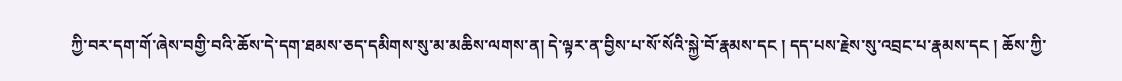ཀྱི་བར་དག་གོ་ཞེས་བགྱི་བའི་ཆོས་དེ་དག་ཐམས་ཅད་དམིགས་སུ་མ་མཆིས་ལགས་ན། དེ་ལྟར་ན་བྱིས་པ་སོ་སོའི་སྐྱེ་བོ་རྣམས་དང ། དད་པས་རྗེས་སུ་འབྲང་པ་རྣམས་དང ། ཆོས་ཀྱི་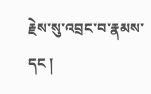རྗེས་སུ་འབྲང་བ་རྣམས་དང །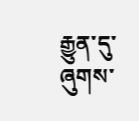རྒྱུན་དུ་ཞུགས་